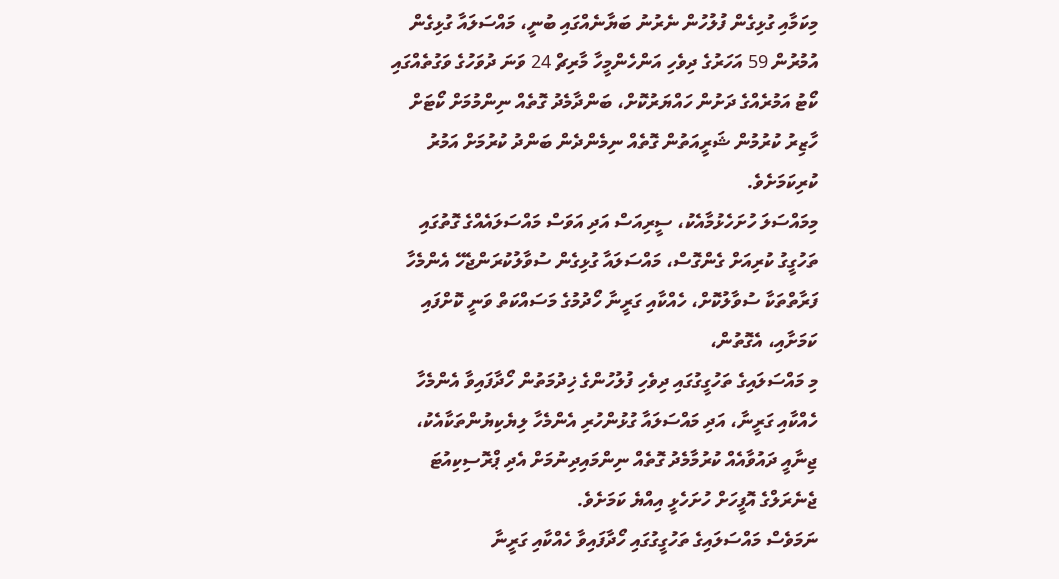މިކަމާއި ގުޅިގެން ފުލުހުން ނެރުނު ބަޔާނެއްގައި ބުނީ، މައްސަލައާ ގުޅިގެން އުމުރުން 59 އަހަރުގެ ދިވެހި އަންހެންމީހާ މާރިޗް 24 ވަނަ ދުވަހުގެ ވަގުތެއްގައި ކޯޓު އަމުރެއްގެ ދަށުން ހައްޔަރުކޮށް، ބަންދާމެދު ގޮތެއް ނިންމުމަށް ކޯޓަށް ހާޒިރު ކުރުމުން ޝަރީއަތުން ގޮތެއް ނިމެންދެން ބަންދު ކުރުމަށް އަމުރު ކުރިކަމަށެވެ.
މިމައްސަލަ ހުށަހެޅުމާއެކު، ސީރިއަސް އަދި އަވަސް މައްސަލައެއްގެ ގޮތުގައި ތަހުގީގު ކުރިއަށް ގެންގޮސް، މައްސަލައާ ގުޅިގެން ސުވާލުކުރަންޖެހޭ އެންމެހާ ފަރާތްތަކާ ސުވާލުކޮށް، ހެއްކާއި ގަރީނާ ހޯދުމުގެ މަސައްކަތް ވަނީ ކޮށްފައި ކަމަށާއި، އެގޮތުން،
މި މައްސަލައިގެ ތަހުގީގުގައި ދިވެހި ފުލުހުންގެ ޚިދުމަތުން ހޯދާފައިވާ އެންމެހާ ހެއްކާއި ގަރީނާ، އަދި މައްސަލައާ ގުޅުންހުރި އެންމެހާ ލިޔެކިޔުންތަކާއެކު،
ޖިނާއީ ދައުވާއެއް ކުރުމާމެދު ގޮތެއް ނިންމައިދިނުމަށް އެދި ޕްރޮސިކިއުޓަ ޖެނެރަލްގެ އޮފީހަށް ހުށަހެޅީ އިއްޔެ ކަމަށެވެ.
ނަމަވެސް މައްސަލައިގެ ތަހުގީގުގައި ހޯދާފައިވާ ހެއްކާއި ގަރީނާ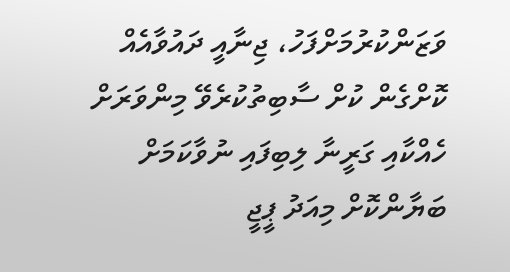ވަޒަންކުރުމަށްފަހު، ޖިނާއީ ދައުވާއެއް ކޮށްގެން ކުށް ސާބިތުކުރެވޭ މިންވަރަށް ހެއްކާއި ގަރީނާ ލިބިފައި ނުވާކަމަށް ބަޔާންކޮށް މިއަދު ޕީޖީ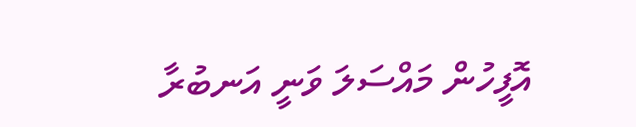އޮފީހުން މައްސަލަ ވަނީ އަނބުރާ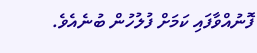ފޮނުއްވާފައި ކަމަށް ފުލުހުން ބުނެއެވެ.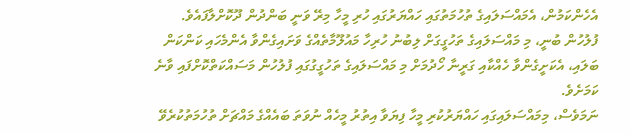އެހެންކަމުން، އެމައްސަލައިގެ ތުހުމަތުގައި ހައްޔަރުގައި ހުރި މީހާ މިރޭ ވަނީ ބަންދުން ދޫކޮށްލާފައެވެ.
ފުލުހުން ބުނީ، މި މައްސަލައިގެ ތަހުގީގަށް ލިބުނު ހުރިހާ މައުލޫމާތެއްގެ ވަށައިގެންވާ އެންމެހައި ކަންކަން ބަލައި، އެކަށީގެންވާ ހެއްކާއި ގަރީނާ ހޯދުމަށް މި މައްސަލައިގެ ތަހުގީގުގައި ފުލުހުން މަސައްކަތްކޮށްފައި ވާނެ ކަމަށެވެ.
ނަމަވެސް، މިމައްސަލައިގައި ހައްޔަރުކުރި މީހާ ފިޔަވާ އިތުރު މީހެއް ނުވަތަ ބައެއްގެ މައްޗަށް ތުހުމަތުކުރެވޭ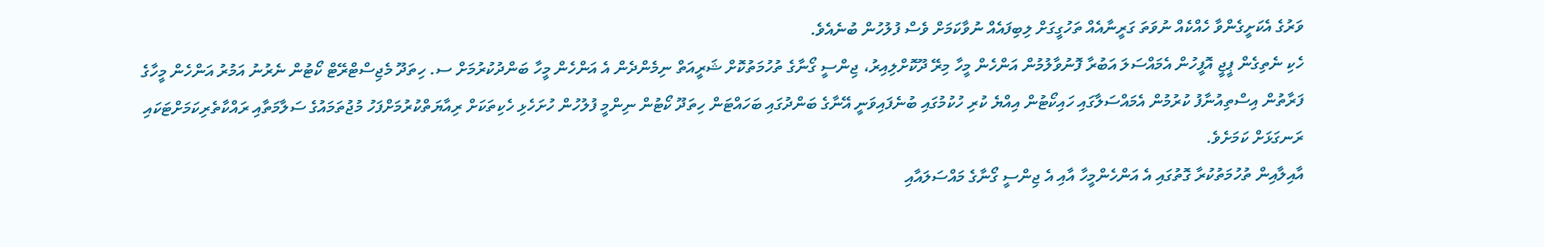ވަރުގެ އެކަށީގެންވާ ހެއްކެއް ނުވަތަ ގަރީނާއެއް ތަހުގީގަށް ލިބިފައެއް ނުވާކަމަށް ވެސް ފުލުހުން ބުނެއެވެ.
ހެކި ނެތިގެން ޕީޖީ އޮފީހުން އެމައްސަލަ އަބުރާ ފޮނުވާލުމުން އަންހެން މީހާ މިރޭ ދޫކޮށްލިއިރު، ޖިންސީ ގޯނާގެ ތުހުމަތުކޮށް ޝަރީއަތް ނިމެންދެން އެ އަންހެން މީހާ ބަންދުކުރުމަށް ސ. ހިތަދޫ މެޖިސްޓްރޭޓް ކޯޓުން ނެރުނު އަމުރު އަންހެން މީހާގެ ފަރާތުން އިސްތިއުނާފު ކުރުމުން އެމައްސަލާގައި ހައިކޯޓުން އިއްޔެ ކުރި ހުކުމުގައި ބުނެފައިވަނީ އޭނާގެ ބަންދުގައި ބަހައްޓަން ހިތަދޫ ކޯޓުން ނިންމީ ފުލުހުން ހުށަހެޅި ހެކިތަކަށް ރިއާޔަތްކުރުމަށްފަހު މުޖުތަމައުގެ ސަލާމަތާއި ރައްކާތެރިކަމަށްޓަކައި ރަނގަޅަށް ކަމަށެވެ.
އާއިލާއިން ތުހުމަތުކުރާ ގޮތުގައި އެ އަންހެންމީހާ އާއި އެ ޖިންސީ ގޯނާގެ މައްސަލައާއި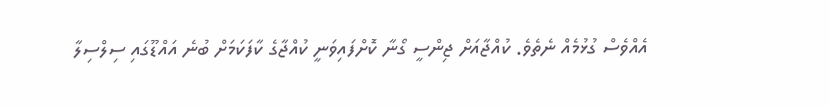އެއްވެސް ގުޅުމެއް ނެތެވެ. ކުއްޖާއަށް ޖިންސީ ގޯނާ ކޮށްފައިވަނީ ކުއްޖާގެ ކާފަކަމަށް ބުނެ އައްޑޫގައި ސިލްސިލާ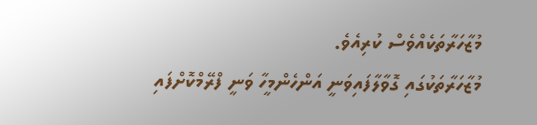މުޒާހަރާތަކެއްވެސް ކުރިއެވެ.
މުޒާހަރާތަކުގައި ގޮވާލާފައިވަނީ އަންހެންމީހާ ވަނީ ފްރޭމްކޮށްފައި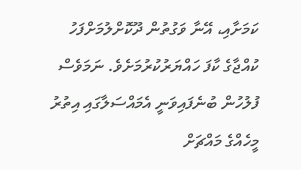ކަމަށާއި، އޭނާ ވަގުތުން ދޫކޮށްލުމަށްފަހު ކުއްޖާގެ ކާފަ ހައްޔަރުކުރުމަށެވެ. ނަމަވެސް ފުލުހުން ބުނެފައިވަނީ އެމައްސަލާގައި އިތުރު މީހެއްގެ މައްޗަށް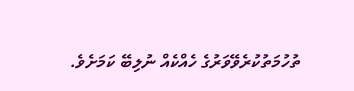ތުހުމަތުކުރެވޭވަރުގެ ހެއްކެއް ނުލިބޭ ކަމަށެވެ.